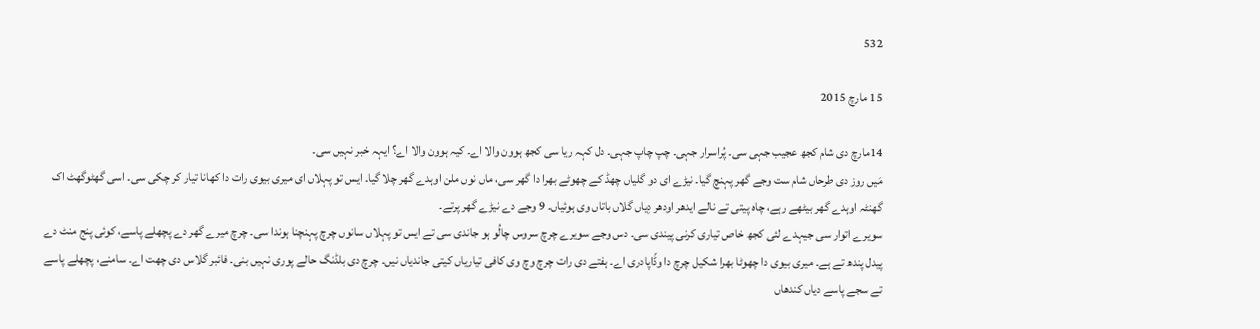532

15 مارچ 2015

14مارچ دی شام کجھ عجیب جہی سی۔ پُراسرار جہی۔ چپ چاپ جہی۔ دل کہہ ریا سی کجھ ہوون والا اے۔ کیہ ہوون والا اے؟ ایہہ خبر نہیں سی۔
مَیں روز دی طرحاں شام ست وجے گھر پہنچ گیا۔ نیڑے ای دو گلیاں چھڈ کے چھوٹے بھرا دا گھر سی، ماں نوں ملن اوہدے گھر چلا گیا۔ ایس تو پہلاں ای میری بیوی رات دا کھانا تیار کر چکی سی۔ اسی گھٹوگھٹ اک گھنٹہ اوہدے گھر بیٹھے رہے، چاہ پیتی تے نالے ایدھر اودھر دِیاں گلاں باتاں وی ہوئیاں۔ 9 وجے دے نیڑے گھر پرتے۔
سویرے اتوار سی جیہدے لئی کجھ خاص تیاری کرنی پیندی سی۔ دس وجے سویرے چرچ سروس چالُو ہو جاندی سی تے ایس تو پہلاں سانوں چرچ پہنچنا ہوندا سی۔ چرچ میرے گھر دے پچھلے پاسے، کوئی پنج منٹ دے پیدل پندھ تے ہے۔ میری بیوی دا چھوٹا بھرا شکیل چرچ دا وڈّاپادری اے۔ ہفتے دی رات چرچ وچ وی کافی تیاریاں کیتی جاندیاں نیں۔ چرچ دی بلڈنگ حالے پوری نہیں بنی۔ فائبر گلاس دی چھت اے۔ سامنے، پچھلے پاسے تے سجے پاسے دیاں کندھاں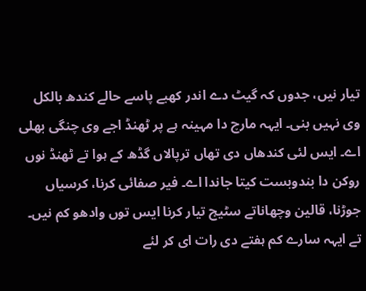تیار نیں، جدوں کہ گیٹ دے اندر کھبے پاسے حالے کندھ بالکل وی نہیں بنی۔ ایہہ مارچ دا مہینہ ہے پر ٹھنڈ اجے وی چنگی بھلی اے۔ ایس لئی کندھاں دی تھاں ترپالاں گڈھ کے ہوا تے ٹھنڈ نوں روکن دا بندوبست کیتا جاندا اے۔ فیر صفائی کرنا، کرسیاں جوڑنا، قالین وچھاناتے سٹیج تیار کرنا ایس توں وادھو کم نیں۔ تے ایہہ سارے کم ہفتے دی رات ای کر لئے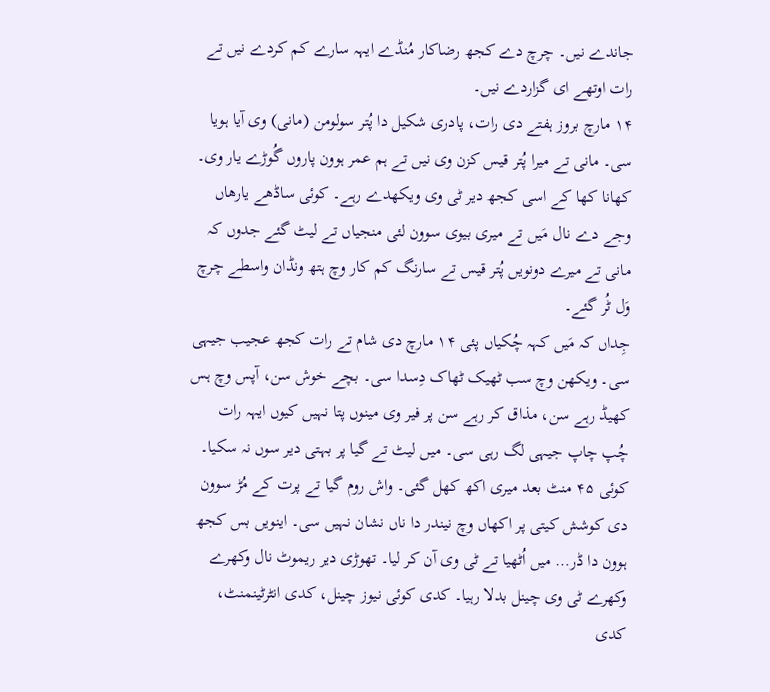جاندے نیں۔ چرچ دے کجھ رضاکار مُنڈے ایہہ سارے کم کردے نیں تے رات اوتھے ای گزاردے نیں۔
۱۴ مارچ بروز ہفتے دی رات، پادری شکیل دا پُتر سولومن (مانی) وی آیا ہویا سی۔ مانی تے میرا پُتر قیس کزن وی نیں تے ہم عمر ہوون پاروں گُوڑے یار وی۔ کھانا کھا کے اسی کجھ دیر ٹی وی ویکھدے رہے۔ کوئی ساڈھے یارھاں وجے دے نال مَیں تے میری بیوی سوون لئی منجیاں تے لیٹ گئے جدوں کہ مانی تے میرے دونویں پُتر قیس تے سارنگ کم کار وچ ہتھ ونڈان واسطے چرچ وَل ٹُر گئے۔
جِداں کہ مَیں کہہ چُکیاں پئی ۱۴ مارچ دی شام تے رات کجھ عجیب جیہی سی۔ ویکھن وچ سب ٹھیک ٹھاک دِسدا سی۔ بچے خوش سن، آپس وچ ہس کھیڈ رہے سن، مذاق کر رہے سن پر فیر وی مینوں پتا نہیں کیوں ایہہ رات چُپ چاپ جیہی لگ رہی سی۔ میں لیٹ تے گیا پر بہتی دیر سوں نہ سکیا۔ کوئی ۴۵ منٹ بعد میری اکھ کھل گئی۔ واش روم گیا تے پرت کے مُڑ سوون دی کوشش کیتی پر اکھاں وچ نیندر دا ناں نشان نہیں سی۔ اینویں بس کجھ ہوون دا ڈر… میں اُٹھیا تے ٹی وی آن کر لیا۔ تھوڑی دیر ریموٹ نال وکھرے وکھرے ٹی وی چینل بدلا رہیا۔ کدی کوئی نیوز چینل، کدی انٹرٹینمنٹ، کدی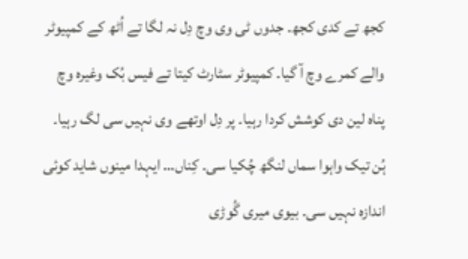کجھ تے کدی کجھ۔ جدوں ٹی وی وچ دِل نہ لگا تے اُٹھ کے کمپیوٹر والے کمرے وچ آ گیا۔ کمپیوٹر سٹارٹ کیتا تے فیس بُک وغیرہ وچ پناہ لین دی کوشش کردا رہیا۔ پر دِل اوتھے وی نہیں سی لگ رہیا۔ ہُن تیک واہوا سماں لنگھ چُکیا سی۔ کِناں… ایہدا مینوں شاید کوئی اندازہ نہیں سی۔ بیوی میری گُوڑی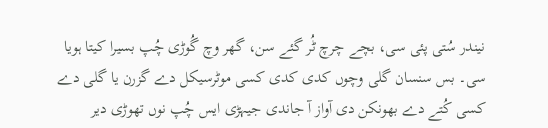نیندر سُتی پئی سی، بچے چرچ ٹُر گئے سن، گھر وچ گُوڑی چُپ بسیرا کیتا ہویا سی۔ بس سنسان گلی وچوں کدی کدی کسی موٹرسیکل دے گزرن یا گلی دے کسی کُتے دے بھونکن دی آواز آ جاندی جیہڑی ایس چُپ نوں تھوڑی دیر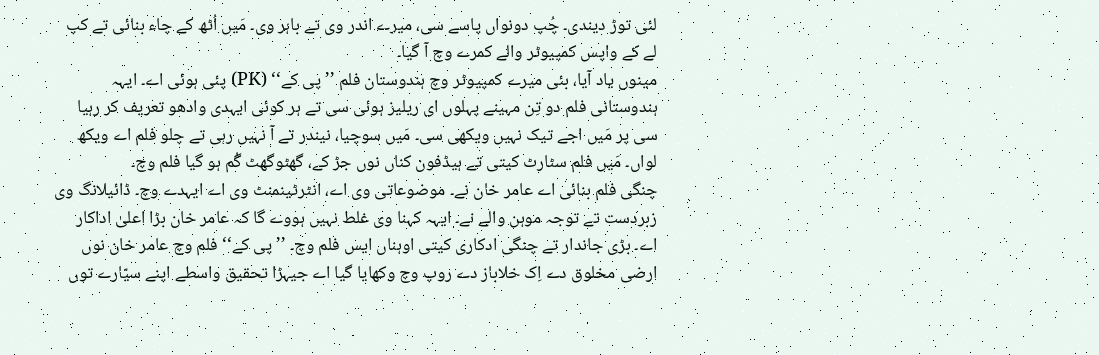لئی توڑ دیندی۔ چُپ دونواں پاسے سی، میرے اندر وی تے باہر وی۔ مَیں اُٹھ کے چاء بنائی تے کپ لے کے واپس کمپیوٹر والے کمرے وچ آ گیا۔
مینوں یاد آیا، بئی میرے کمپیوٹر وچ ہندوستان فلم ’’پی کے‘‘ (PK) پئی ہوئی اے۔ ایہہ ہندوستانی فلم دو تِن مہینے پہلوں ای ریلیز ہوئی سی تے ہر کوئی ایہدی وادھو تعریف کر رہیا سی پر مَیں اجے تیک نہیں ویکھی سی۔ مَیں سوچیا، نیندر تے آ نہیں رہی تے چلو فلم اے ویکھ لواں۔ مَیں فلم سٹارٹ کیتی تے ہیڈفون کناں نوں جڑ کے، گھٹوگھٹ گُم ہو گیا فلم وچ۔
چنگی فلم بنائی اے عامر خان نے۔ موضوعاتی وی اے، انٹرٹینمنٹ وی اے ایہدے وچ۔ ڈائیلانگ وی زبردست تے توجہ موہن والے نے۔ ایہہ کہنا وی غلط نہیں ہووے گا کہ عامر خان بڑا اعلیٰ اداکار اے۔ بڑی جاندار تے چنگی ادکاری کیتی اوہناں ایس فلم وچ۔ ’’پی کے‘‘ فلم وچ عامر خان نوں ارضی مخلوق دے اِک خلاباز دے روپ وچ وکھایا گیا اے جیہڑا تحقیق واسطے اپنے سیّارے توں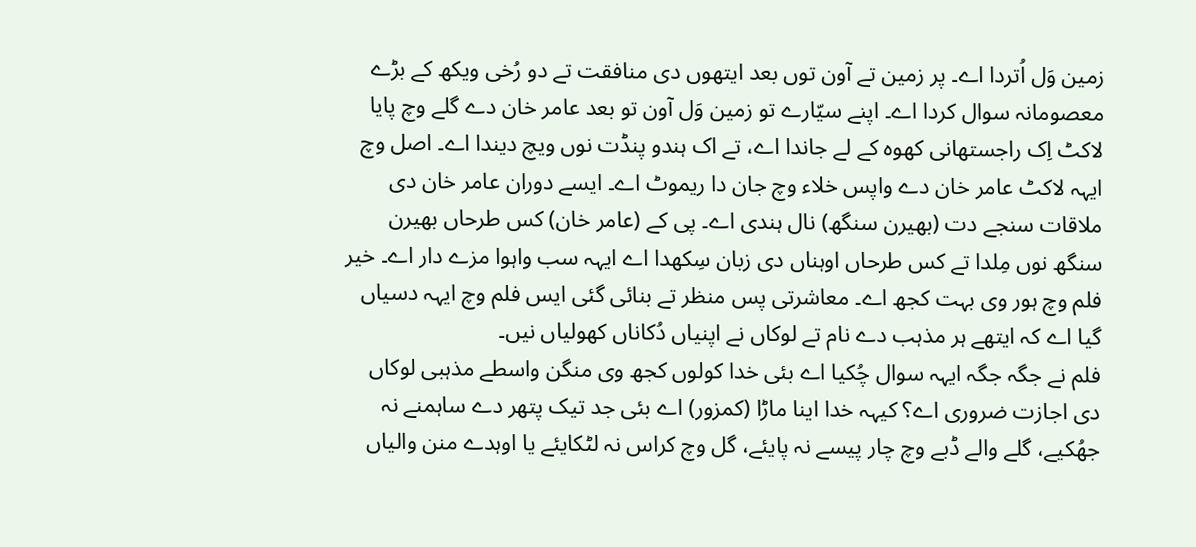زمین وَل اُتردا اے۔ پر زمین تے آون توں بعد ایتھوں دی منافقت تے دو رُخی ویکھ کے بڑے معصومانہ سوال کردا اے۔ اپنے سیّارے تو زمین وَل آون تو بعد عامر خان دے گلے وچ پایا لاکٹ اِک راجستھانی کھوہ کے لے جاندا اے، تے اک ہندو پنڈت نوں ویچ دیندا اے۔ اصل وچ ایہہ لاکٹ عامر خان دے واپس خلاء وچ جان دا ریموٹ اے۔ ایسے دوران عامر خان دی ملاقات سنجے دت (بھیرن سنگھ) نال ہندی اے۔ پی کے (عامر خان) کس طرحاں بھیرن سنگھ نوں مِلدا تے کس طرحاں اوہناں دی زبان سِکھدا اے ایہہ سب واہوا مزے دار اے۔ خیر فلم وچ ہور وی بہت کجھ اے۔ معاشرتی پس منظر تے بنائی گئی ایس فلم وچ ایہہ دسیاں گیا اے کہ ایتھے ہر مذہب دے نام تے لوکاں نے اپنیاں دُکاناں کھولیاں نیں۔
فلم نے جگہ جگہ ایہہ سوال چُکیا اے بئی خدا کولوں کجھ وی منگن واسطے مذہبی لوکاں دی اجازت ضروری اے؟ کیہہ خدا اینا ماڑا (کمزور) اے بئی جد تیک پتھر دے ساہمنے نہ جھُکیے، گلے والے ڈبے وچ چار پیسے نہ پایئے، گل وچ کراس نہ لٹکایئے یا اوہدے منن والیاں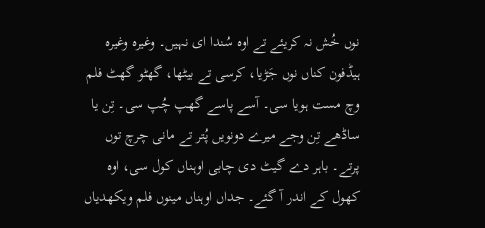نوں خُش نہ کریئے تے اوہ سُندا ای نہیں۔ وغیرہ وغیرہ
ہیڈفون کناں نوں جَڑیا، کرسی تے بیٹھا، گھٹو گھٹ فلم وچ مست ہویا سی۔ آسے پاسے گھپ چُپ سی۔ تِن یا ساڈھے تِن وجے میرے دونویں پُتر تے مانی چرچ توں پرتے۔ باہر دے گیٹ دی چابی اوہناں کول سی، اوہ کھول کے اندر آ گئے۔ جداں اوہناں مینوں فلم ویکھدیاں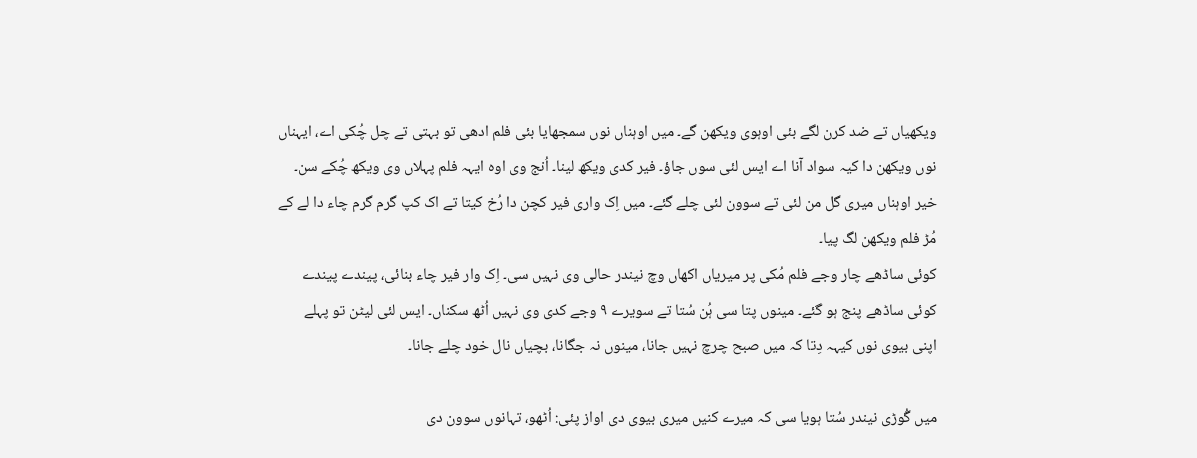ویکھیاں تے ضد کرن لگے بئی اوہوی ویکھن گے۔ میں اوہناں نوں سمجھایا بئی فلم ادھی تو بہتی تے چل چُکی اے، ایہناں نوں ویکھن دا کیہ سواد آنا اے ایس لئی سوں جاؤ۔ فیر کدی ویکھ لینا۔ اُنج وی اوہ ایہہ فلم پہلاں وی ویکھ چُکے سن۔ خیر اوہناں میری گل من لئی تے سوون لئی چلے گئے۔ میں اِک واری فیر کچن دا رُخ کیتا تے اک کپ گرم گرم چاء دا لے کے مُڑ فلم ویکھن لگ پیا۔
کوئی ساڈھے چار وجے فلم مُکی پر میریاں اکھاں وچ نیندر حالی وی نہیں سی۔ اِک وار فیر چاء بنائی، پیندے پیندے کوئی ساڈھے پنج ہو گئے۔ مینوں پتا سی ہُن سُتا تے سویرے ۹ وجے کدی وی نہیں اُٹھ سکناں۔ ایس لئی لیٹن تو پہلے اپنی بیوی نوں کیہہ دِتا کہ میں صبح چرچ نہیں جانا، مینوں نہ جگانا، بچیاں نال خود چلے جانا۔

میں گُوڑی نیندر سُتا ہویا سی کہ میرے کنیں میری بیوی دی اواز پئی: اُٹھو، تہانوں سوون دی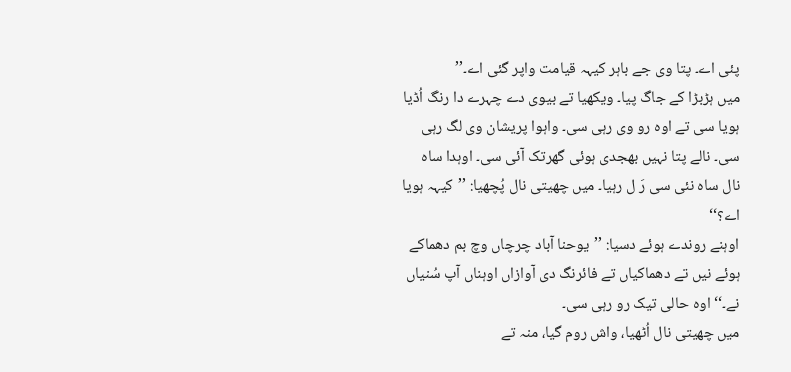پئی اے۔ پتا وی جے باہر کیہہ قیامت واپر گئی اے۔’’
میں ہڑبڑا کے جاگ پیا۔ ویکھیا تے بیوی دے چہرے دا رنگ اُڈیا ہویا سی تے اوہ رو وی رہی سی۔ واہوا پریشان وی لگ رہی سی۔ نالے پتا نہیں بھجدی ہوئی گھرتک آئی سی۔ اوہدا ساہ نال ساہ نئی سی رَ ل رہیا۔ میں چھیتی نال پُچھیا: ’’کیہہ ہویا اے؟‘‘
اوہنے روندے ہوئے دسیا: ’’یوحنا آباد چرچاں وچ بم دھماکے ہوئے نیں تے دھماکیاں تے فائرنگ دی آوازاں اوہناں آپ سُنیاں نے۔‘‘ اوہ حالی تیک رو رہی سی۔
میں چھیتی نال اُٹھیا، واش روم گیا، منہ تے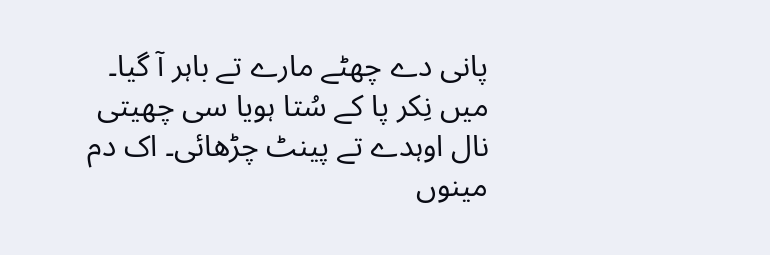پانی دے چھٹے مارے تے باہر آ گیا۔ میں نِکر پا کے سُتا ہویا سی چھیتی نال اوہدے تے پینٹ چڑھائی۔ اک دم مینوں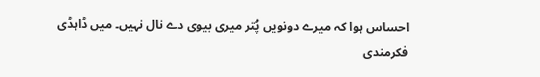احساس ہوا کہ میرے دونویں پُتر میری بیوی دے نال نہیں۔ میں ڈاہڈی فکرمندی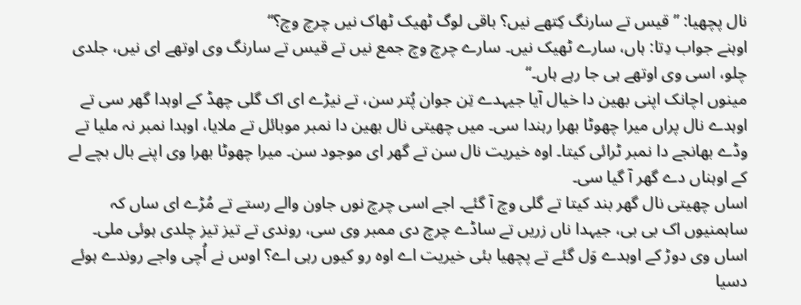نال پچھیا: ’’قیس تے سارنگ کِتھے نیں؟ باقی لوگ ٹھیک ٹھاک نیں چرچ وچ؟‘‘
اوہنے جواب دِتا: ہاں، سارے ٹھیک نیں۔ سارے چرچ وچ جمع نیں تے قیس تے سارنگ وی اوتھے ای نیں، جلدی چلو، اسی وی اوتھے ہی جا رہے ہاں۔‘‘
مینوں اچانک اپنی بھین دا خیال آیا جیہدے تِن جوان پُتر سن، تے نیڑے ای اک گلی چھڈ کے اوہدا گھر سی تے اوہدے نال پراں میرا چھوٹا بھرا رہندا سی۔ میں چھیتی نال بھین دا نمبر موبائل تے ملایا، اوہدا نمبر نہ ملیا تے وڈے بھانجے دا نمبر ٹرائی کیتا۔ اوہ خیریت نال سن تے گھر ای موجود سن۔ میرا چھوٹا بھرا وی اپنے بال بچے لے کے اوہناں دے گھر آ گیا سی۔
اساں چھیتی نال گھر بند کیتا تے گلی وچ آ گئے۔ اجے اسی چرچ نوں جاون والے رستے تے مُڑے ای ساں کہ ساہمنیوں اک بی بی، جیہدا ناں زریں تے ساڈے چرچ دی ممبر وی سی، روندی تے تیز تیز چلدی ہوئی ملی۔ اساں وی دوڑ کے اوہدے وَل گئے تے پچھیا بئی خیریت اے اوہ رو کیوں رہی اے؟ اوس نے اُچی واجے روندے ہوئے دسیا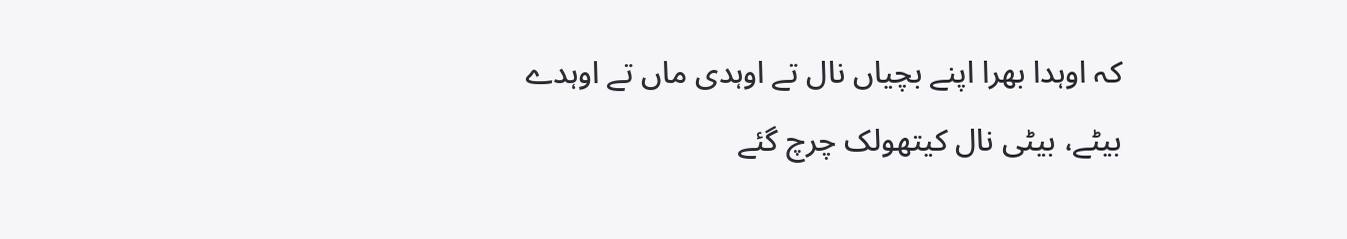کہ اوہدا بھرا اپنے بچیاں نال تے اوہدی ماں تے اوہدے بیٹے، بیٹی نال کیتھولک چرچ گئے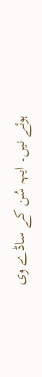ہوئے نیں۔ ایہہ سُن کے ساڈے وی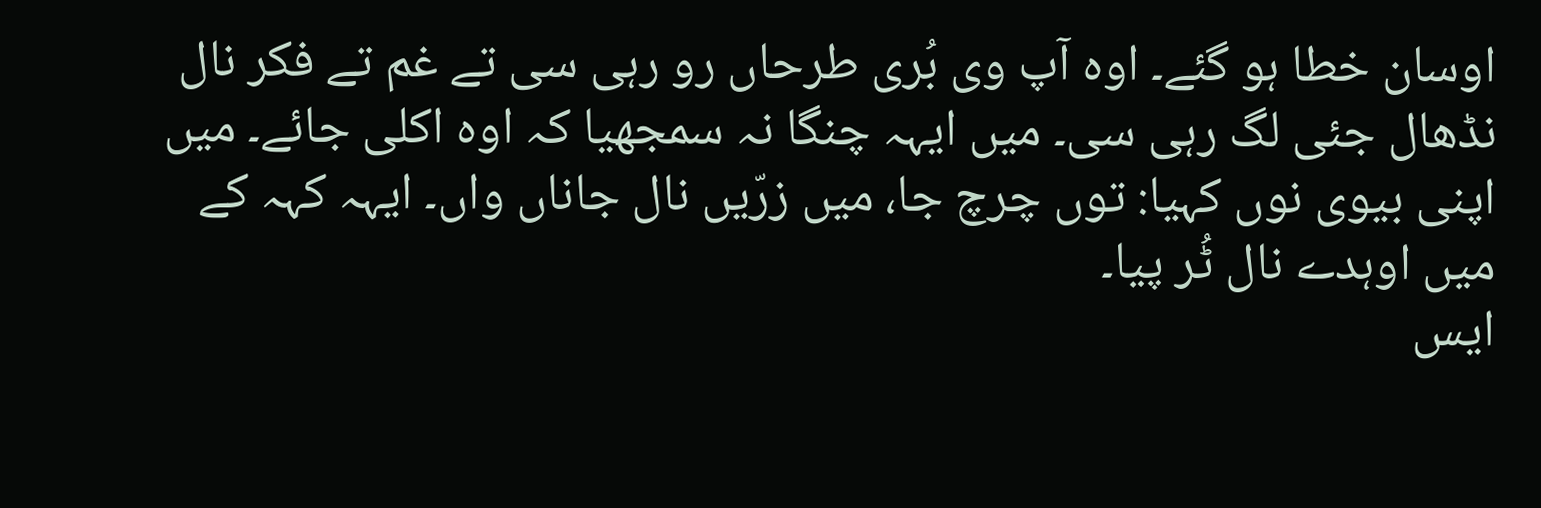اوسان خطا ہو گئے۔ اوہ آپ وی بُری طرحاں رو رہی سی تے غم تے فکر نال نڈھال جئی لگ رہی سی۔ میں ایہہ چنگا نہ سمجھیا کہ اوہ اکلی جائے۔ میں اپنی بیوی نوں کہیا: توں چرچ جا، میں زرّیں نال جاناں واں۔ ایہہ کہہ کے میں اوہدے نال ٹُر پیا۔
ایس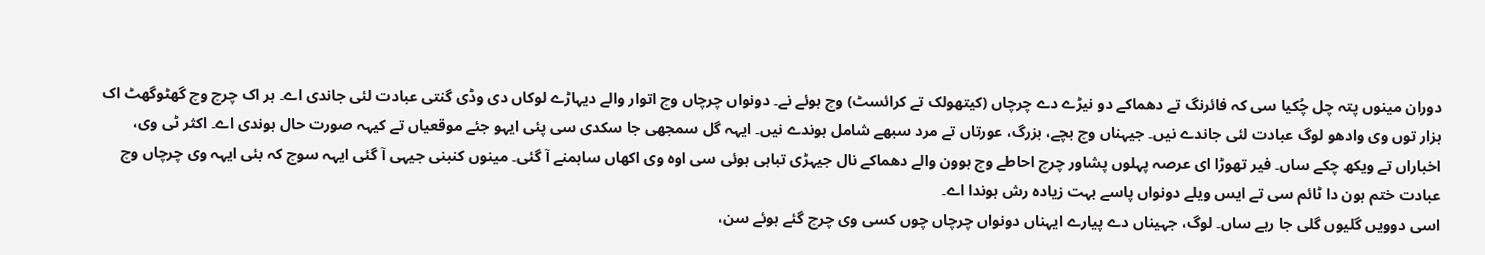دوران مینوں پتہ چل چُکیا سی کہ فائرنگ تے دھماکے دو نیڑے دے چرچاں (کیتھولک تے کرائسٹ) وچ ہوئے نے۔ دونواں چرچاں وچ اتوار والے دیہاڑے لوکاں دی وڈی گنتی عبادت لئی جاندی اے۔ ہر اک چرچ وچ گھٹوگھٹ اک ہزار توں وی وادھو لوگ عبادت لئی جاندے نیں۔ جیہناں وچ بچے، بزرگ، عورتاں تے مرد سبھے شامل ہوندے نیں۔ ایہہ گل سمجھی جا سکدی سی پئی ایہو جئے موقعیاں تے کیہہ صورت حال ہوندی اے۔ اکثر ٹی وی، اخباراں تے ویکھ چکے ساں۔ فیر تھوڑا ای عرصہ پہلوں پشاور چرچ احاطے وچ ہوون والے دھماکے نال جیہڑی تباہی ہوئی سی اوہ وی اکھاں ساہمنے آ گئی۔ مینوں کنبنی جیہی آ گئی ایہہ سوچ کہ بئی ایہہ وی چرچاں وچ عبادت ختم ہون دا ٹائم سی تے ایس ویلے دونواں پاسے بہت زیادہ رش ہوندا اے۔
اسی دوویں گلیوں گلی جا رہے ساں۔ لوگ، جہیناں دے پیارے ایہناں دونواں چرچاں چوں کسی وی چرچ گئے ہوئے سن،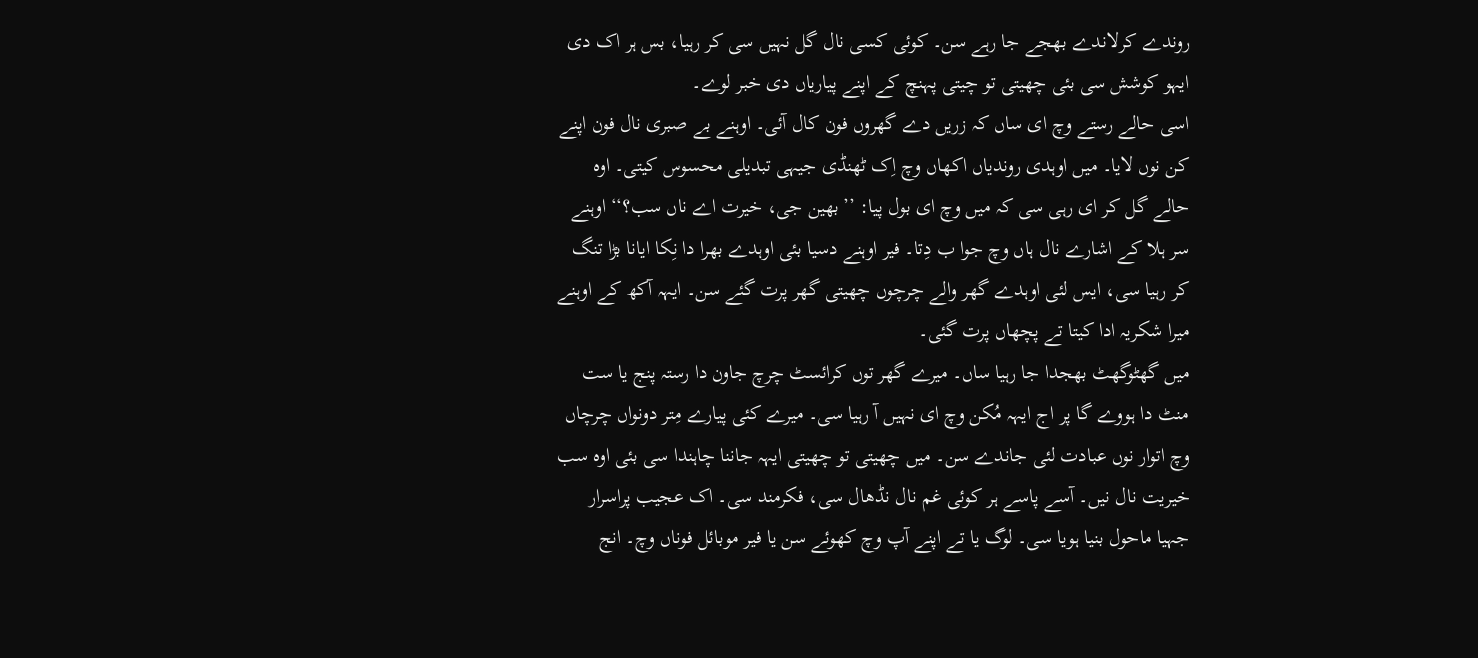روندے کرلاندے بھجے جا رہے سن۔ کوئی کسی نال گل نہیں سی کر رہیا، بس ہر اک دی ایہو کوشش سی بئی چھیتی تو چیتی پہنچ کے اپنے پیاریاں دی خبر لوے۔
اسی حالے رستے وچ ای ساں کہ زریں دے گھروں فون کال آئی۔ اوہنے بے صبری نال فون اپنے کن نوں لایا۔ میں اوہدی روندیاں اکھاں وچ اِک ٹھنڈی جیہی تبدیلی محسوس کیتی۔ اوہ حالے گل کر ای رہی سی کہ میں وچ ای بول پیا: ’’بھین جی، خیرت اے ناں سب؟‘‘ اوہنے سر ہلا کے اشارے نال ہاں وچ جوا ب دِتا۔ فیر اوہنے دسیا بئی اوہدے بھرا دا نِکا ایانا بڑا تنگ کر رہیا سی، ایس لئی اوہدے گھر والے چرچوں چھیتی گھر پرت گئے سن۔ ایہہ آکھ کے اوہنے میرا شکریہ ادا کیتا تے پچھاں پرت گئی۔
میں گھٹوگھٹ بھجدا جا رہیا ساں۔ میرے گھر توں کرائسٹ چرچ جاون دا رستہ پنج یا ست منٹ دا ہووے گا پر اج ایہہ مُکن وچ ای نہیں آ رہیا سی۔ میرے کئی پیارے مِتر دونواں چرچاں وچ اتوار نوں عبادت لئی جاندے سن۔ میں چھیتی تو چھیتی ایہہ جاننا چاہندا سی بئی اوہ سب خیریت نال نیں۔ آسے پاسے ہر کوئی غم نال نڈھال سی، فکرمند سی۔ اک عجیب پراسرار جہیا ماحول بنیا ہویا سی۔ لوگ یا تے اپنے آپ وچ کھوئے سن یا فیر موبائل فوناں وچ۔ انج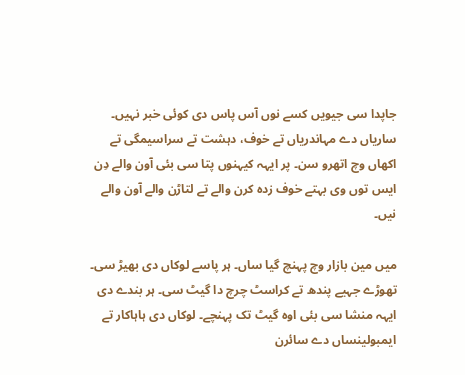جاپدا سی جیویں کسے نوں آس پاس دی کوئی خبر نہیں۔ ساریاں دے مہاندریاں تے خوف، دہشت تے سراسیمگی تے اکھاں وچ اتھرو سن۔ پر ایہہ کیہنوں پتا سی بئی آون والے دِن ایس توں وی بہتے خوف زدہ کرن والے تے لتاڑن والے آون والے نیں۔

میں مین بازار وچ پہنچ گیا ساں۔ ہر پاسے لوکاں دی بھیڑ سی۔ تھوڑے جہیے پندھ تے کراسٹ چرچ دا گیٹ سی۔ ہر بندے دی ایہہ منشا سی بئی اوہ گیٹ تک پہنچے۔ لوکاں دی ہاہاکار تے ایمبولینساں دے سائرن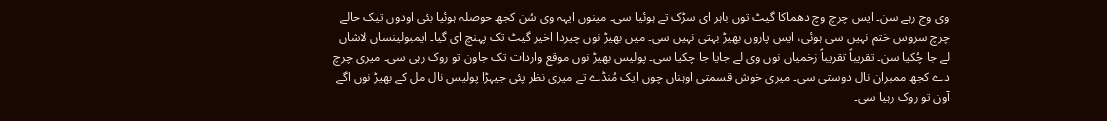وی وج رہے سن۔ ایس چرچ وچ دھماکا گیٹ توں باہر ای سڑک تے ہوئیا سی۔ مینوں ایہہ وی سُن کجھ حوصلہ ہوئیا بئی اودوں تیک حالے چرچ سروس ختم نہیں سی ہوئی، ایس پاروں بھیڑ بہتی نہیں سی۔ میں بھیڑ نوں چیردا اخیر گیٹ تک پہنچ ای گیا۔ ایمبولینساں لاشاں لے جا چُکیا سن۔ تقریباً تقریباً زخمیاں نوں وی لے جایا جا چکیا سی۔ پولیس بھیڑ نوں موقع واردات تک جاون تو روک رہی سی۔ میری چرچ دے کجھ ممبران نال دوستی سی۔ میری خوش قسمتی اوہناں چوں ایک مُنڈے تے میری نظر پئی جیہڑا پولیس نال مل کے بھیڑ نوں اگے آون تو روک رہیا سی۔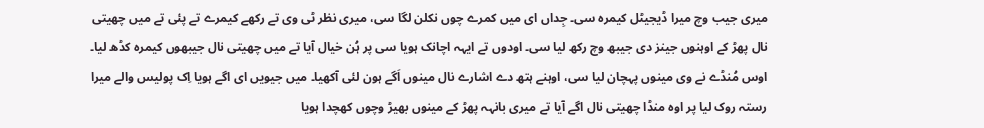میری جیب وچ میرا ڈیجیٹل کیمرہ سی۔ جِداں ای میں کمرے چوں نکلن لگا سی، میری نظر ٹی وی تے رکھے کیمرے تے پئی تے میں چھیتی نال پھڑ کے اوہنوں جینز دی جیبھ وچ رکھ لیا سی۔ اودوں تے ایہہ اچانک ہویا سی پر ہُن خیال آیا تے میں چھیتی نال جیبھوں کیمرہ کڈھ لیا۔
اوس مُنڈے نے وی مینوں پہچان لیا سی، اوہنے ہتھ دے اشارے نال مینوں اَگے ہون لئی آکھیا۔ میں جیویں ای اگے ہویا اِک پولیس والے میرا رستہ روک لیا پر اوہ منڈا چھیتی نال اگے آیا تے میری بانہہ پھڑ کے مینوں بھیڑ وچوں کھچدا ہویا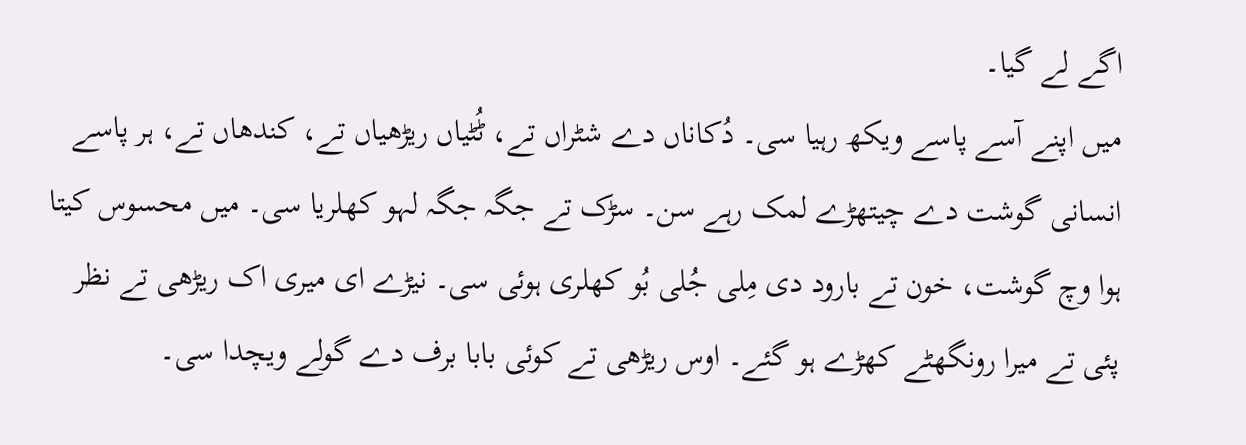اگے لے گیا۔
میں اپنے آسے پاسے ویکھ رہیا سی۔ دُکاناں دے شٹراں تے، ٹُٹیاں ریڑھیاں تے، کندھاں تے، ہر پاسے انسانی گوشت دے چیتھڑے لمک رہے سن۔ سڑک تے جگہ جگہ لہو کھلریا سی۔ میں محسوس کیتا ہوا وچ گوشت، خون تے بارود دی مِلی جُلی بُو کھلری ہوئی سی۔ نیڑے ای میری اک ریڑھی تے نظر پئی تے میرا رونگھٹے کھڑے ہو گئے۔ اوس ریڑھی تے کوئی بابا برف دے گولے ویچدا سی۔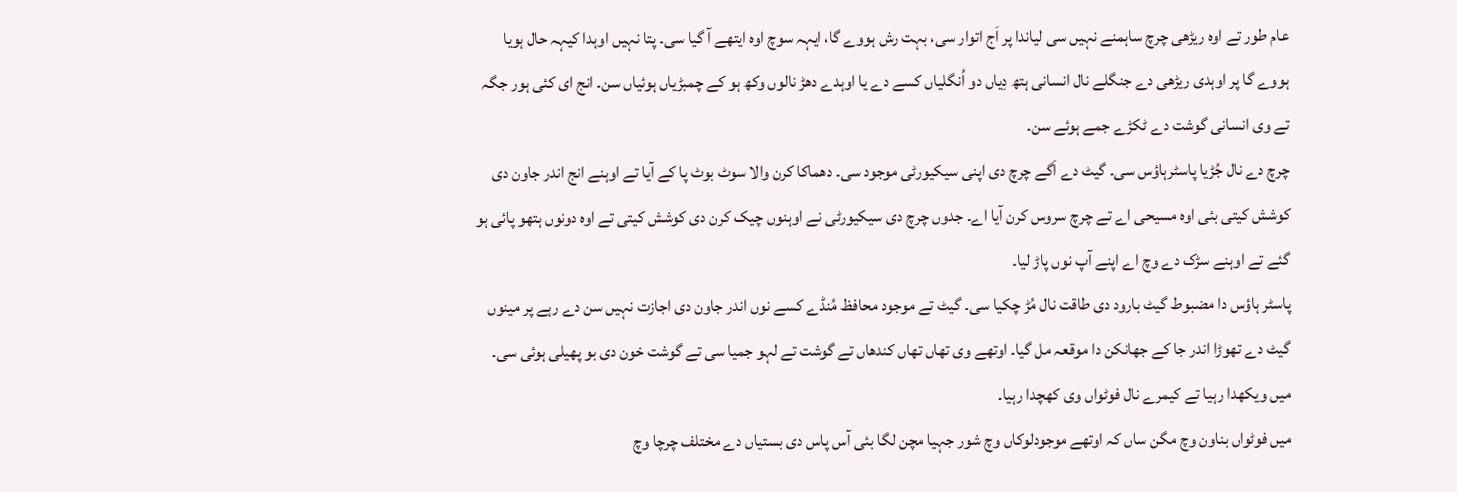عام طور تے اوہ ریڑھی چرچ ساہمنے نہیں سی لیاندا پر اَج اتوار سی، بہت رش ہووے گا، ایہہ سوچ اوہ ایتھے آ گیا سی۔ پتا نہیں اوہدا کیہہ حال ہویا ہووے گا پر اوہدی ریڑھی دے جنگلے نال انسانی ہتھ دِیاں دو اُنگلیاں کسے دے یا اوہدے دھڑ نالوں وکھ ہو کے چمبڑیاں ہوئیاں سن۔ انج ای کئی ہور جگہ تے وی انسانی گوشت دے ٹکڑے جمے ہوئے سن۔
چرچ دے نال جُڑیا پاسٹرہاؤس سی۔ گیٹ دے اَگے چرچ دی اپنی سیکیورٹی موجود سی۔ دھماکا کرن والا سوٹ بوٹ پا کے آیا تے اوہنے انج اندر جاون دی کوشش کیتی بئی اوہ مسیحی اے تے چرچ سروس کرن آیا اے۔ جدوں چرچ دی سیکیورٹی نے اوہنوں چیک کرن دی کوشش کیتی تے اوہ دونوں ہتھو پائی ہو گئے تے اوہنے سڑک دے وچ اے اپنے آپ نوں پاڑ لیا۔
پاسٹر ہاؤس دا مضبوط گیٹ بارود دی طاقت نال مُڑ چکیا سی۔ گیٹ تے موجود محافظ مُنڈے کسے نوں اندر جاون دی اجازت نہیں سن دے رہے پر مینوں گیٹ دے تھوڑا اندر جا کے جھانکن دا موقعہ مل گیا۔ اوتھے وی تھاں تھاں کندھاں تے گوشت تے لہو جمیا سی تے گوشت خون دی بو پھیلی ہوئی سی۔ میں ویکھدا رہیا تے کیمرے نال فوٹواں وی کھچدا رہیا۔
میں فوٹواں بناون وچ مگن ساں کہ اوتھے موجودلوکاں وچ شور جہیا مچن لگا بئی آس پاس دی بستیاں دے مختلف چرچا وچ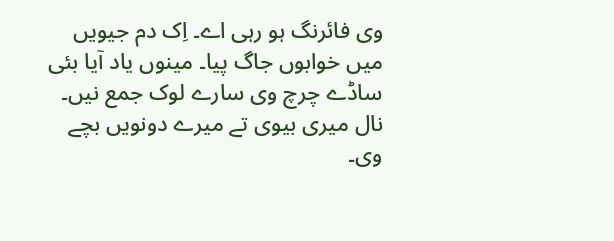وی فائرنگ ہو رہی اے۔ اِک دم جیویں میں خوابوں جاگ پیا۔ مینوں یاد آیا بئی ساڈے چرچ وی سارے لوک جمع نیں۔ نال میری بیوی تے میرے دونویں بچے وی۔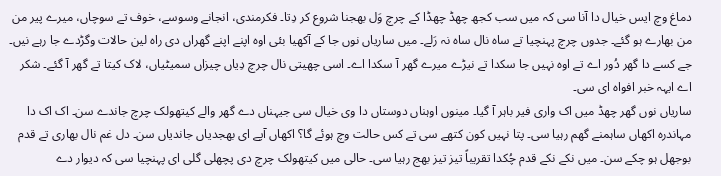دماغ وچ ایس خیال دا آنا سی کہ میں سب کجھ چھڈ چھڈا کے چرچ وَل بھجنا شروع کر دِتا۔ فکرمندی، انجانے وسوسے، خوف تے سوچاں، میرے پیر من من بھارے ہو گئے۔ جدوں چرچ پہنچیا تے ساہ نال ساہ نہ رَلے۔ میں ساریاں نوں جا کے آکھیا بئی اوہ اپنے اپنے گھراں دی راہ لین حالات وگڑدے جا رہے نیں۔ جے کسے دا گھر دُور اے تے اوہ نہیں جا سکدا تے نیڑے میرے گھر آ سکدا اے۔ اسی چھیتی نال چرچ دِیاں چیزاں سمیٹیاں، لاک کیتا تے گھر آ گئے۔ شکر اے ایہہ خبر افواہ ای سی۔
ساریاں نوں گھر چھڈ میں اک واری فیر باہر آ گیا۔ مینوں اوہناں دوستاں دا وی خیال سی جیہناں دے گھر والے کیتھولک چرچ جاندے سن۔ اک اک دا مہاندرہ اکھاں ساہمنے گھم رہیا سی۔ پتا نہیں کون کتھے سی تے کس حالت وچ ہوئے گا؟ اکھاں آپے ای بھجدیاں جاندیاں سن۔ دل غم نال بھاری تے قدم بوجھل ہو چکے سن۔ میں نکے نکے قدم چُکدا تقریباً تیز تیز بھج رہیا سی۔ حالی میں کیتھولک چرچ دی پچھلی گلی ای پہنچیا سی کہ دیوار دے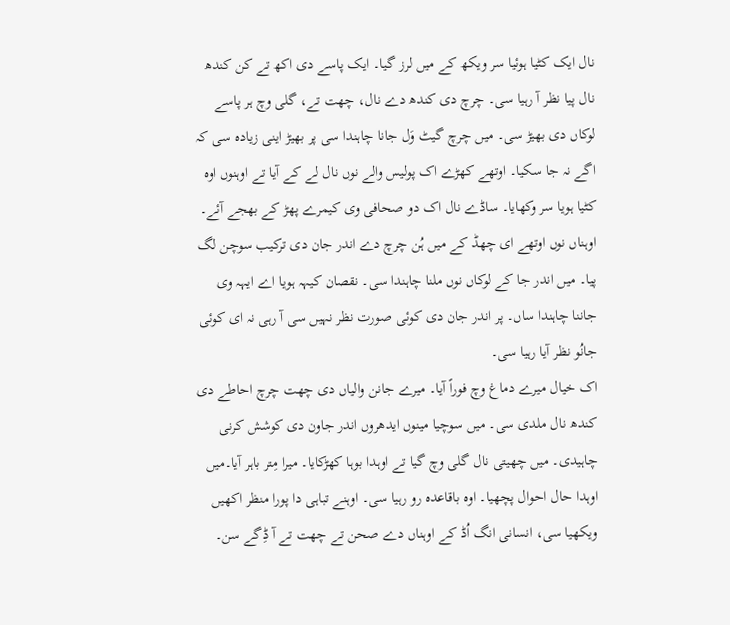نال ایک کٹیا ہوئیا سر ویکھ کے میں لرز گیا۔ ایک پاسے دی اکھ تے کن کندھ نال پیا نظر آ رہیا سی۔ چرچ دی کندھ دے نال، چھت تے، گلی وچ ہر پاسے لوکاں دی بھیڑ سی۔ میں چرچ گیٹ وَل جانا چاہندا سی پر بھیڑ اینی زیادہ سی کہ اگے نہ جا سکیا۔ اوتھے کھڑے اک پولیس والے نوں نال لے کے آیا تے اوہنوں اوہ کٹیا ہویا سر وکھایا۔ ساڈے نال اک دو صحافی وی کیمرے پھڑ کے بھجے آئے۔ اوہناں نوں اوتھے ای چھڈ کے میں ہُن چرچ دے اندر جان دی ترکیب سوچن لگ پیا۔ میں اندر جا کے لوکاں نوں ملنا چاہندا سی۔ نقصان کیہہ ہویا اے ایہہ وی جاننا چاہندا ساں۔ پر اندر جان دی کوئی صورت نظر نہیں سی آ رہی نہ ای کوئی جانُو نظر آیا رہیا سی۔
اک خیال میرے دماغ وچ فوراً آیا۔ میرے جانن والیاں دی چھت چرچ احاطے دی کندھ نال ملدی سی۔ میں سوچیا مینوں ایدھروں اندر جاون دی کوشش کرنی چاہیدی۔ میں چھیتی نال گلی وچ گیا تے اوہدا بوہا کھڑکایا۔ میرا مِتر باہر آیا۔میں اوہدا حال احوال پچھیا۔ اوہ باقاعدہ رو رہیا سی۔ اوہنے تباہی دا پورا منظر اکھیں ویکھیا سی، انسانی انگ اُڈ کے اوہناں دے صحن تے چھت تے آ ڈِگے سن۔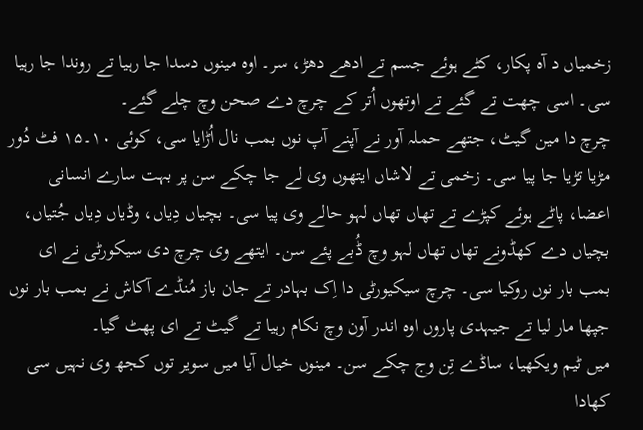زخمیاں د آہ پکار، کٹے ہوئے جسم تے ادھے دھڑ، سر۔ اوہ مینوں دسدا جا رہیا تے روندا جا رہیا سی۔ اسی چھت تے گئے تے اوتھوں اُتر کے چرچ دے صحن وچ چلے گئے۔
چرچ دا مین گیٹ، جتھے حملہ آور نے آپنے آپ نوں بمب نال اُڑایا سی، کوئی ۱۰۔۱۵ فٹ دُور مڑیا تڑیا جا پیا سی۔ زخمی تے لاشاں ایتھوں وی لے جا چکے سن پر بہت سارے انسانی اعضا، پاٹے ہوئے کپڑے تے تھاں تھاں لہو حالے وی پیا سی۔ بچیاں دِیاں، وڈیاں دِیاں جُتیاں، بچیاں دے کھڈونے تھاں تھاں لہو وچ ڈُبے پئے سن۔ ایتھے وی چرچ دی سیکورٹی نے ای بمب بار نوں روکیا سی۔ چرچ سیکیورٹی دا اِک بہادر تے جان باز مُنڈے آکاش نے بمب بار نوں جپھا مار لیا تے جیہدی پاروں اوہ اندر آون وچ نکام رہیا تے گیٹ تے ای پھٹ گیا۔
میں ٹیم ویکھیا، ساڈے تِن وج چکے سن۔ مینوں خیال آیا میں سویر توں کجھ وی نہیں سی کھادا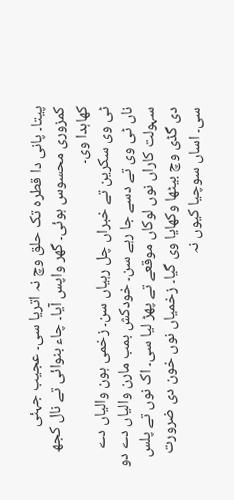پیتا۔ پانی دا قطرہ تک حلق وچ نہ اتریا سی۔ عجیب جہئی کمزوری محسوس ہوئی۔ گھر واپس آیا۔ چاء بنوائی تے نال کجھ کھاہدا وی۔
ٹی وی سکرین تے خبراں چل رہیاں سن۔ زخمی ہون والیاں دے ناں ٹی وی تے دسے جا رہے سن۔ خودکش بمب مارن والیاں دے دو سہولت کاراں نوں لوکاں موقعے تے پھڑ لیا سی۔ اک نوں تے پلس دی گڈی وچ بیٹھا وکھایا وی گیا۔ زخمیاں نوں خون دی ضرورت سی۔ اساں سوچیا کیوں نہ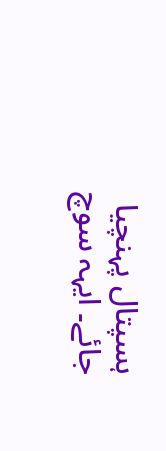ہسپتال پہنچیا جائے۔ ایہہ سوچ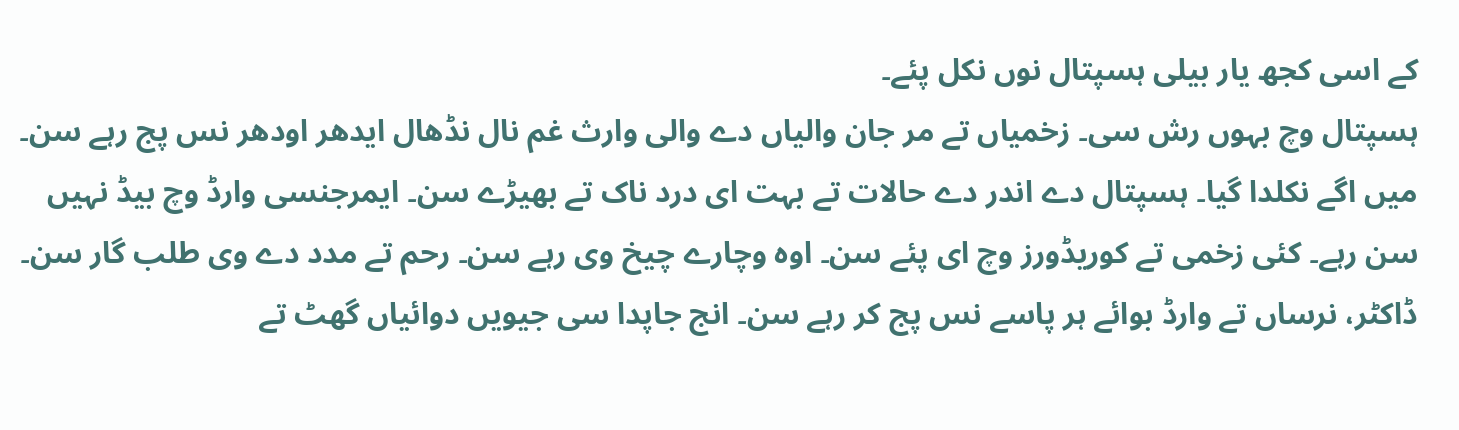کے اسی کجھ یار بیلی ہسپتال نوں نکل پئے۔
ہسپتال وچ بہوں رش سی۔ زخمیاں تے مر جان والیاں دے والی وارث غم نال نڈھال ایدھر اودھر نس پج رہے سن۔ میں اگے نکلدا گیا۔ ہسپتال دے اندر دے حالات تے بہت ای درد ناک تے بھیڑے سن۔ ایمرجنسی وارڈ وچ بیڈ نہیں سن رہے۔ کئی زخمی تے کوریڈورز وچ ای پئے سن۔ اوہ وچارے چیخ وی رہے سن۔ رحم تے مدد دے وی طلب گار سن۔ ڈاکٹر، نرساں تے وارڈ بوائے ہر پاسے نس پج کر رہے سن۔ انج جاپدا سی جیویں دوائیاں گھٹ تے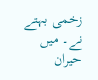زخمی بہتے نے۔ میں حیران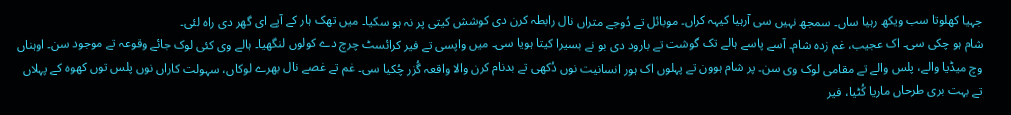جہیا کھلوتا سب ویکھ رہیا ساں۔ سمجھ نہیں سی آرہیا کیہہ کراں۔ موبائل تے دُوجے متراں نال رابطہ کرن دی کوشش کیتی پر نہ ہو سکیا۔ میں تھک ہار کے آپے ای گھر دی راہ لئی۔
شام ہو چکی سی۔ اک عجیب، غم زدہ شام۔ آسے پاسے ہالے تک گوشت تے بارود دی بو نے بسیرا کیتا ہویا سی۔ میں واپسی تے فیر کرائسٹ چرچ دے کولوں لنگھیا۔ ہالے وی کئی لوک جائے وقوعہ تے موجود سن۔ اوہناں وچ میڈیا والے، پلس والے تے مقامی لوک وی سن۔ پر شام ہوون تے پہلوں اک ہور انسانیت نوں دُکھی تے بدنام کرن والا واقعہ گُزر چُکیا سی۔ غم تے غصے نال بھرے لوکاں، سہولت کاراں نوں پلس توں کھوہ کے پہلاں تے بہت بری طرحاں ماریا کُٹیا، فیر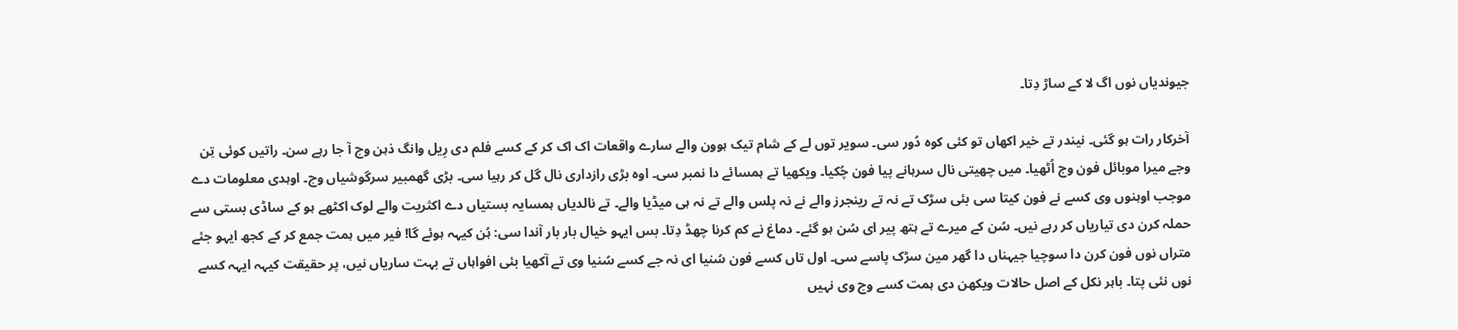جیوندیاں نوں اگ لا کے ساڑ دِتا۔

آخرکار رات ہو گئی۔ نیندر تے خیر اکھاں تو کئی کوہ دُور سی۔ سویر توں لے کے شام تیک ہوون والے سارے واقعات اک اک کر کے کسے فلم دی رِیل وانگ ذہن وچ آ جا رہے سن۔ راتیں کوئی تِن وجے میرا موبائل فون وج اُٹھیا۔ میں چھیتی نال سرہانے پیا فون چُکیا۔ ویکھیا تے ہمسائے دا نمبر سی۔ اوہ بڑی رازداری نال گل کر رہیا سی۔ بڑی گھمبیر سرگوشیاں وچ۔ اوہدی معلومات دے موجب اوہنوں وی کسے نے فون کیتا سی بئی سڑک تے نہ تے رینجرز والے نے نہ پلس والے تے نہ ہی میڈیا والے۔ تے نالدیاں ہمسایہ بستیاں دے اکثریت والے لوک اکٹھے ہو کے ساڈی بستی سے حملہ کرن دی تیاریاں کر رہے نیں۔ سُن کے میرے تے ہتھ پیر ای سُن ہو گئے۔ دماغ نے کم کرنا چھڈ دِتا۔ بس ایہو خیال بار بار آندا سی: ہُن کیہہ ہوئے گا! فیر میں ہمت جمع کر کے کجھ ایہو جئے متراں نوں فون کرن دا سوچیا جیہناں دا گھر مین سڑک پاسے سی۔ اول تاں کسے فون سُنیا ای نہ جے کسے سُنیا وی تے آکھیا بئی افواہاں تے بہت ساریاں نیں، پر حقیقت کیہہ ایہہ کسے نوں نئی پتا۔ باہر نکل کے اصل حالات ویکھن دی ہمت کسے وچ وی نہیں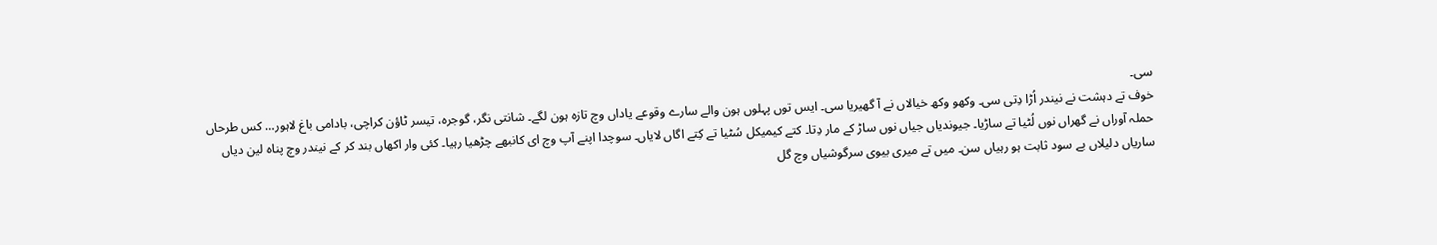سی۔
خوف تے دہشت نے نیندر اُڑا دِتی سی۔ وکھو وکھ خیالاں نے آ گھیریا سی۔ ایس توں پہلوں ہون والے سارے وقوعے یاداں وچ تازہ ہون لگے۔ شانتی نگر، گوجرہ، تیسر ٹاؤن کراچی، بادامی باغ لاہور… کس طرحاں حملہ آوراں نے گھراں نوں لُٹیا تے ساڑیا۔ جیوندیاں جیاں نوں ساڑ کے مار دِتا۔ کتے کیمیکل سُٹیا تے کِتے اگاں لایاں۔ سوچدا اپنے آپ وچ ای کانبھے چڑھیا رہیا۔ کئی وار اکھاں بند کر کے نیندر وچ پناہ لین دیاں ساریاں دلیلاں بے سود ثابت ہو رہیاں سن۔ میں تے میری بیوی سرگوشیاں وچ گل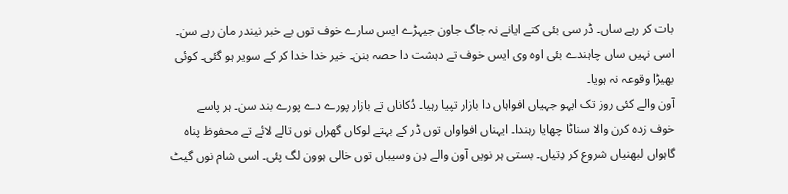بات کر رہے ساں۔ ڈر سی بئی کتے ایانے نہ جاگ جاون جیہڑے ایس سارے خوف توں بے خبر نیندر مان رہے سن۔ اسی نہیں ساں چاہندے بئی اوہ وی ایس خوف تے دہشت دا حصہ بنن۔ خیر خدا خدا کر کے سویر ہو گئی۔ کوئی بھیڑا وقوعہ نہ ہویا۔
آون والے کئی روز تک ایہو جہیاں افواہاں دا بازار تپیا رہیا۔ دُکاناں تے بازار پورے دے پورے بند سن۔ ہر پاسے خوف زدہ کرن والا سناٹا چھایا رہندا۔ ایہناں افواواں توں ڈر کے بہتے لوکاں گھراں نوں تالے لائے تے محفوظ پناہ گاہواں لبھنیاں شروع کر دِتیاں۔ بستی ہر نویں آون والے دِن وسیباں توں خالی ہوون لگ پئی۔ اسی شام نوں گیٹ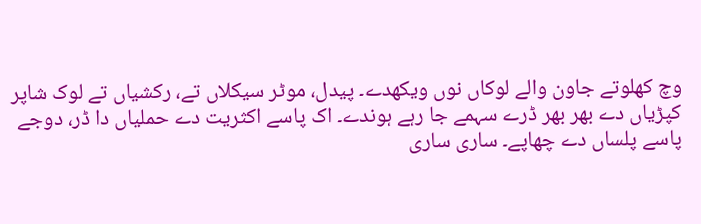وچ کھلوتے جاون والے لوکاں نوں ویکھدے۔ پیدل، موٹر سیکلاں تے، رکشیاں تے لوک شاپر کپڑیاں دے بھر بھر ڈرے سہمے جا رہے ہوندے۔ اک پاسے اکثریت دے حملیاں دا ڈر، دوجے پاسے پلساں دے چھاپے۔ ساری ساری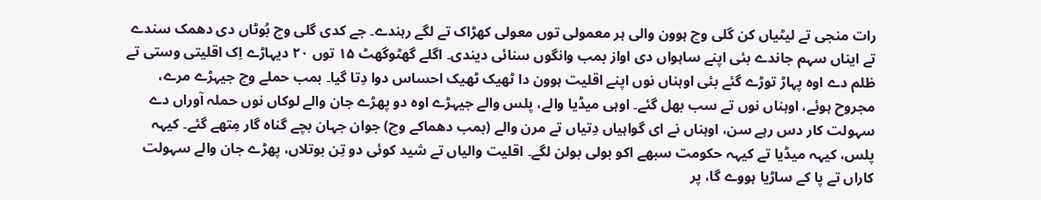رات منجی تے لیٹیاں کن گلی وچ ہوون والی ہر معمولی توں معولی کھڑاک تے لگے رہندے۔ جے کدی گلی وچ بُوٹاں دی دھمک سندے تے ایناں سہم جاندے بئی اپنے ساہواں دی اواز بمب وانگوں سنائی دیندی۔ اگلے گھٹوگھٹ ۱۵ توں ۲۰ دیہاڑے اِک اقلیتی وستی تے ظلم دے اوہ پہاڑ توڑے گئے بئی اوہناں نوں اپنے اقلیت ہوون دا ٹھیک ٹھیک احساس دوا دِتا گیا۔ بمب حملے وچ جیہڑے مرے، مجروح ہوئے، اوہناں نوں تے سب بھل گئے۔ اوہی میڈیا والے، پلس والے جیہڑے اوہ دو پھڑے جان والے لوکاں نوں حملہ آوراں دے سہولت کار دس رہے سن، اوہناں نے ای گواہیاں دِتیاں تے مرن والے (بمب دھماکے وچ) جوان جہان بچے گناہ گار مِتھے گئے۔ کیہہ پلس، کیہہ میڈیا تے کیہہ حکومت سبھے اکو بولی بولن لگے۔ اقلیت والیاں تے شید کوئی دو تِن بوتلاں، پھڑے جان والے سہولت کاراں تے پا کے ساڑیا ہووے گا، پر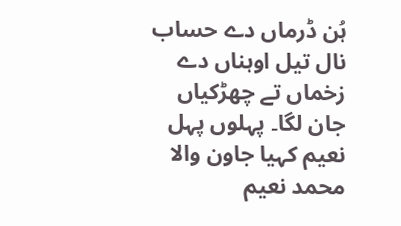ہُن ڈرماں دے حساب نال تیل اوہناں دے زخماں تے چھڑکیاں جان لگا۔ پہلوں پہل نعیم کہیا جاون والا محمد نعیم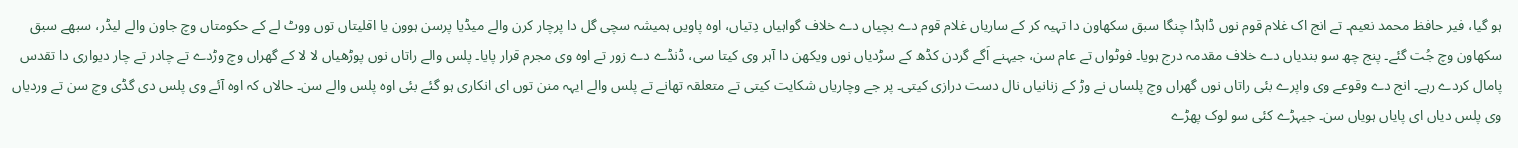ہو گیا، فیر حافظ محمد نعیم۔ تے انج اک غلام قوم نوں ڈاہڈا چنگا سبق سکھاون دا تہیہ کر کے ساریاں غلام قوم دے بچیاں دے خلاف گواہیاں دِتیاں، اوہ پاویں ہمیشہ سچی گل دا پرچار کرن والے میڈیا پرسن ہوون یا اقلیتاں توں ووٹ لے کے حکومتاں وچ جاون والے لیڈر، سبھے سبق سکھاون وچ جُت گئے۔ پنج چھ سو بندیاں دے خلاف مقدمہ درج ہویا۔ فوٹواں تے عام سن، جیہنے اَگے گردن کڈھ کے سڑدیاں نوں ویکھن دا آہر وی کیتا سی، ڈنڈے دے زور تے اوہ وی مجرم قرار پایا۔ پلس والے راتاں نوں پوڑھیاں لا لا کے گھراں وچ وڑدے تے چادر تے چار دیواری دا تقدس پامال کردے رہے۔ انج دے وقوعے وی واپرے بئی راتاں نوں گھراں وچ پلساں نے وڑ کے زنانیاں نال دست درازی کیتی۔ پر جے وچاریاں شکایت کیتی تے متعلقہ تھانے تے پلس والے ایہہ منن توں ای انکاری ہو گئے بئی اوہ پلس والے سن۔ حالاں کہ اوہ آئے وی پلس دی گڈی وچ سن تے وردیاں وی پلس دیاں ای پایاں ہویاں سن۔ جیہڑے کئی سو لوک پھڑے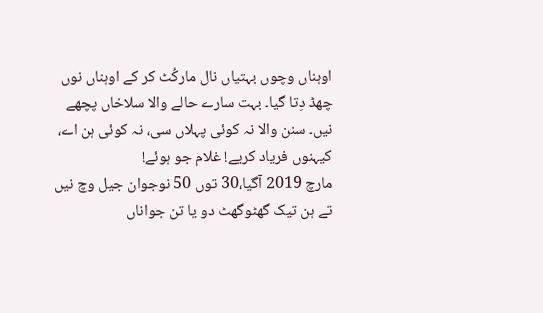اوہناں وچوں بہتیاں نال مارکُٹ کر کے اوہناں نوں چھڈ دِتا گیا۔ بہت سارے حالے والا سلاخاں پچھے نیں۔ سنن والا نہ کوئی پہلاں سی، نہ کوئی ہن اے، کیہنوں فریاد کریے! غلام جو ہوئے!
مارچ 2019 آگیا،30 توں 50 نوجوان جیل وچ نیں تے ہن تیک گھٹوگھٹ دو یا تن جواناں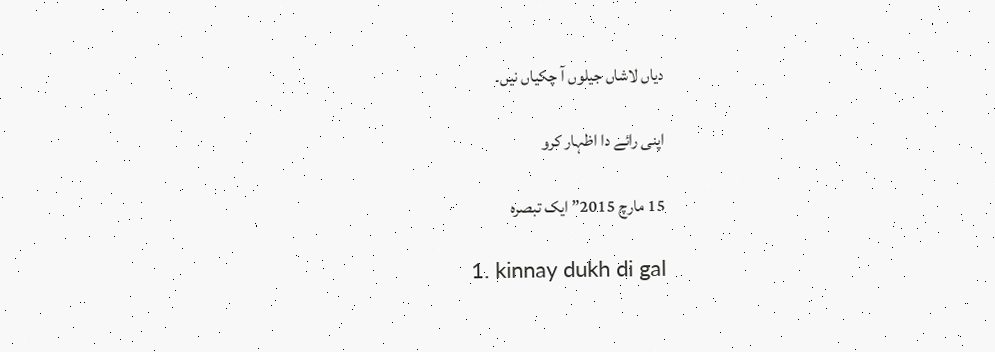دیاں لاشاں جیلوں آ چکیاں نیں۔

اپنی رائے دا اظہار کرو

15 مارچ 2015” ایک تبصرہ

  1. kinnay dukh di gal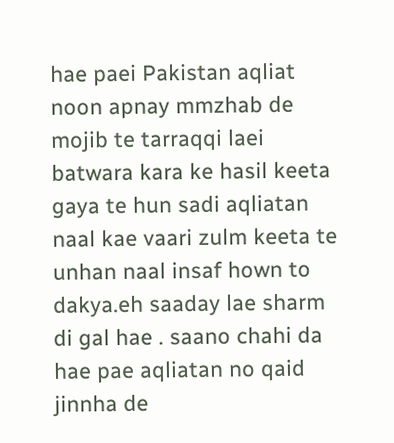hae paei Pakistan aqliat noon apnay mmzhab de mojib te tarraqqi laei batwara kara ke hasil keeta gaya te hun sadi aqliatan naal kae vaari zulm keeta te unhan naal insaf hown to dakya.eh saaday lae sharm di gal hae . saano chahi da hae pae aqliatan no qaid jinnha de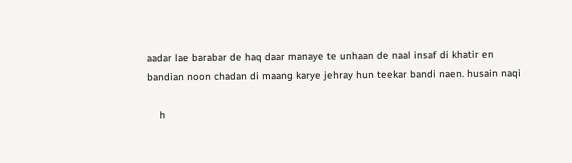aadar lae barabar de haq daar manaye te unhaan de naal insaf di khatir en bandian noon chadan di maang karye jehray hun teekar bandi naen. husain naqi

    h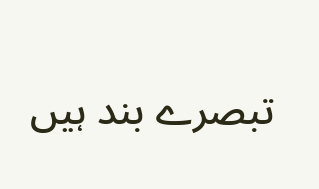تبصرے بند ہیں